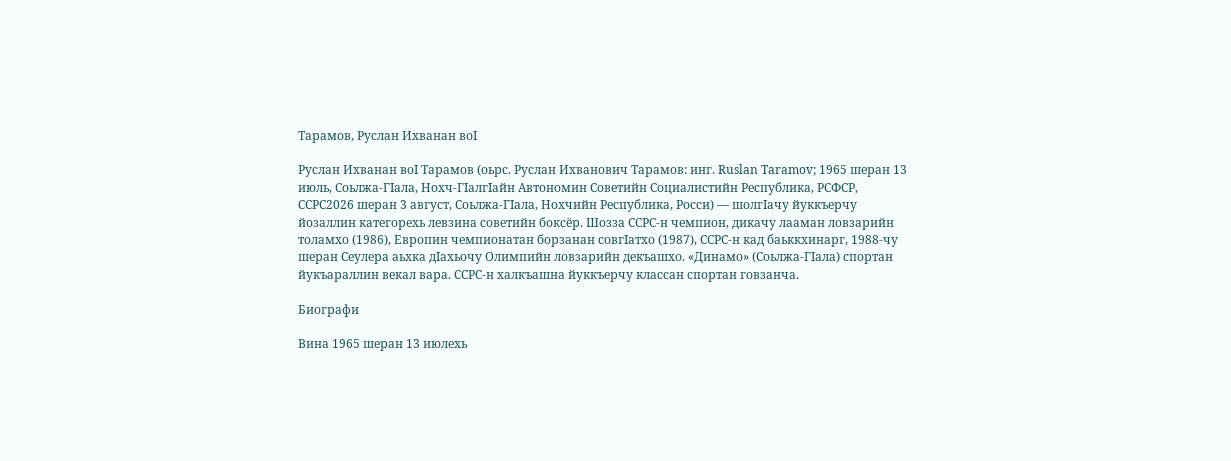Тарамов, Руслан Ихванан воӀ

Руслан Ихванан воӀ Тарамов (оьрс. Руслан Ихванович Тарамов: инг. Ruslan Taramov; 1965 шеран 13 июль, Соьлжа-ГӀала, Нохч-ГӀалгӀайн Автономин Советийн Социалистийн Республика, РСФСР, ССРС2026 шеран 3 август, Соьлжа-ГӀала, Нохчийн Республика, Росси) — шолгӀачу йуккъерчу йозаллин категорехь левзина советийн боксёр. Шозза ССРС-н чемпион, дикачу лааман ловзарийн толамхо (1986), Европин чемпионатан борзанан совгӀатхо (1987), ССРС-н кад баьккхинарг, 1988-чу шеран Сеулера аьхка дӀахьочу Олимпийн ловзарийн декъашхо. «Динамо» (Соьлжа-ГӀала) спортан йукъараллин векал вара. ССРС-н халкъашна йуккъерчу классан спортан говзанча.

Биографи

Вина 1965 шеран 13 июлехь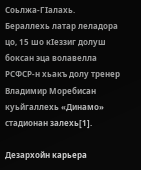Соьлжа-ГӀалахь. Бераллехь латар леладора цо, 15 шо кӀеззиг долуш боксан эца волавелла РСФСР-н хьакъ долу тренер Владимир Моребисан куьйгаллехь «Динамо» стадионан залехь[1].

Дезархойн карьера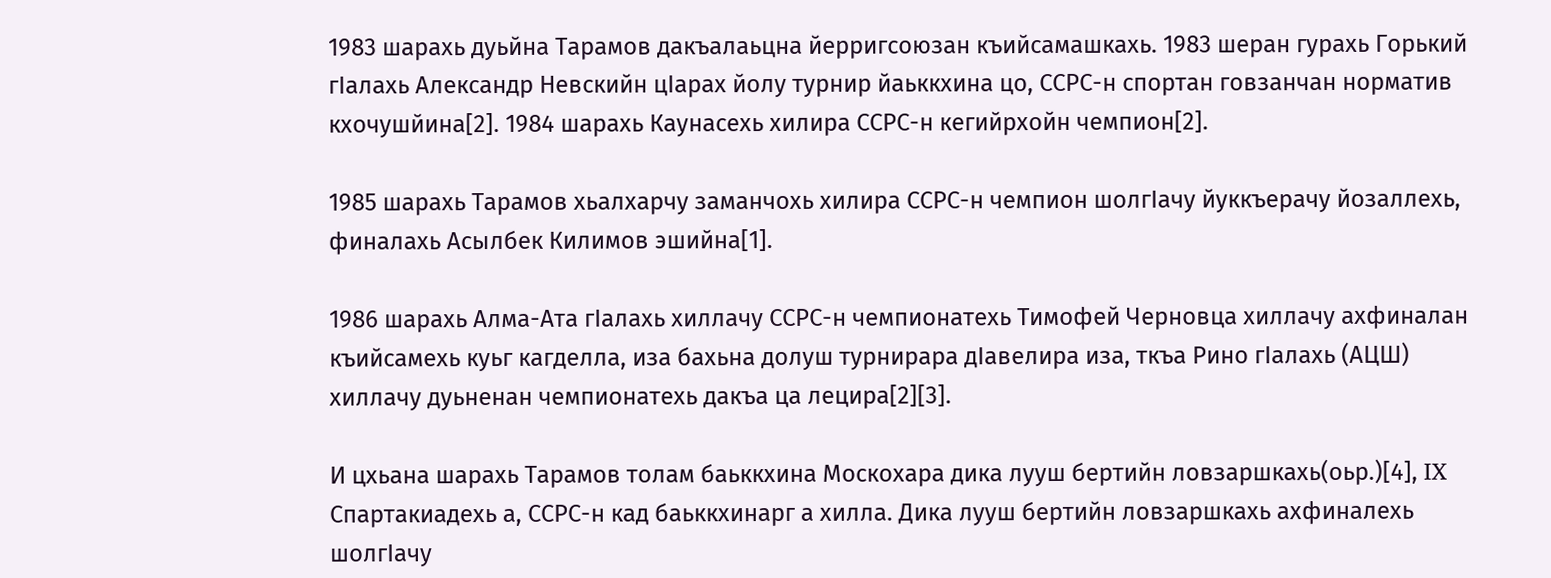1983 шарахь дуьйна Тарамов дакъалаьцна йерригсоюзан къийсамашкахь. 1983 шеран гурахь Горький гӀалахь Александр Невскийн цӀарах йолу турнир йаьккхина цо, ССРС-н спортан говзанчан норматив кхочушйина[2]. 1984 шарахь Каунасехь хилира ССРС-н кегийрхойн чемпион[2].

1985 шарахь Тарамов хьалхарчу заманчохь хилира ССРС-н чемпион шолгӀачу йуккъерачу йозаллехь, финалахь Асылбек Килимов эшийна[1].

1986 шарахь Алма-Ата гӀалахь хиллачу ССРС-н чемпионатехь Тимофей Черновца хиллачу ахфиналан къийсамехь куьг кагделла, иза бахьна долуш турнирара дӀавелира иза, ткъа Рино гӀалахь (АЦШ) хиллачу дуьненан чемпионатехь дакъа ца лецира[2][3].

И цхьана шарахь Тарамов толам баьккхина Москохара дика лууш бертийн ловзаршкахь(оьр.)[4], IX Спартакиадехь а, ССРС-н кад баьккхинарг а хилла. Дика лууш бертийн ловзаршкахь ахфиналехь шолгӀачу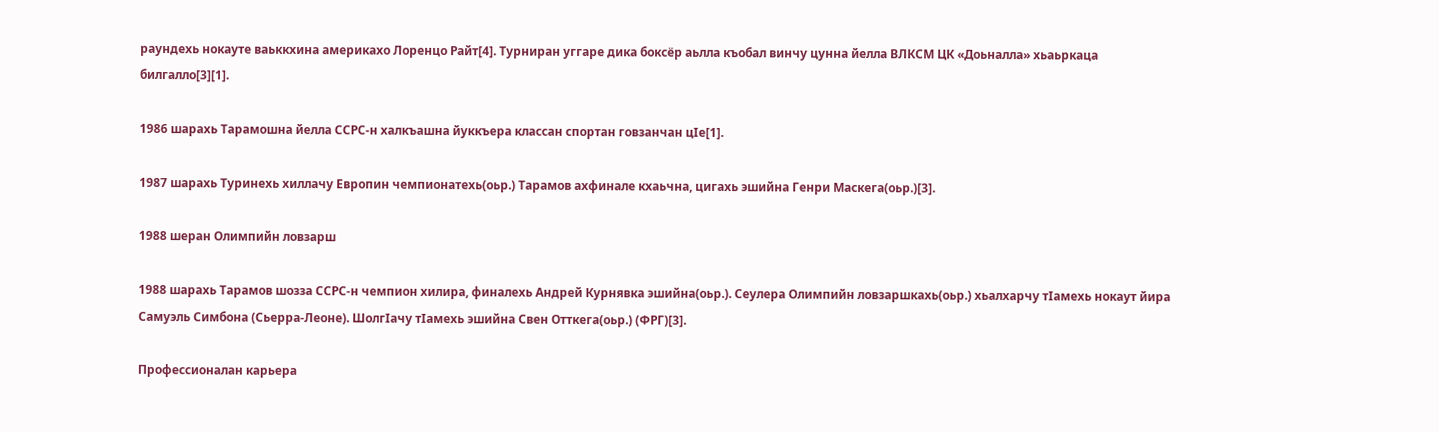раундехь нокауте ваьккхина америкахо Лоренцо Райт[4]. Турниран уггаре дика боксёр аьлла къобал винчу цунна йелла ВЛКСМ ЦК «Доьналла» хьаьркаца билгалло[3][1].

1986 шарахь Тарамошна йелла ССРС-н халкъашна йуккъера классан спортан говзанчан цӀе[1].

1987 шарахь Туринехь хиллачу Европин чемпионатехь(оьр.) Тарамов ахфинале кхаьчна, цигахь эшийна Генри Маскега(оьр.)[3].

1988 шеран Олимпийн ловзарш

1988 шарахь Тарамов шозза ССРС-н чемпион хилира, финалехь Андрей Курнявка эшийна(оьр.). Сеулера Олимпийн ловзаршкахь(оьр.) хьалхарчу тӀамехь нокаут йира Самуэль Симбона (Сьерра-Леоне). ШолгӀачу тӀамехь эшийна Свен Отткега(оьр.) (ФРГ)[3].

Профессионалан карьера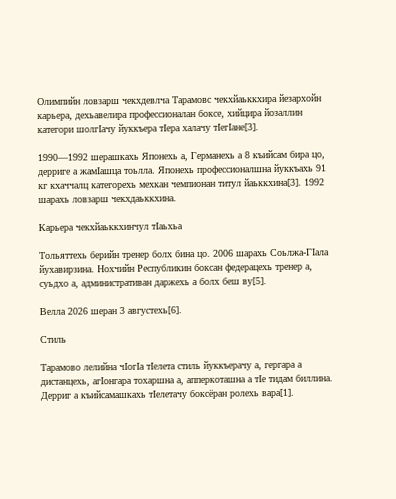Олимпийн ловзарш чекхдевлча Тарамовс чекхйаьккхира йезархойн карьера, дехьавелира профессионалан боксе, хийцира йозаллин категори шолгӀачу йуккъера тӀера халачу тӀегӀане[3].

1990—1992 шерашкахь Японехь а, Германехь а 8 къийсам бира цо, дерриге а жамӀашца тоьлла. Японехь профессионалшна йуккъахь 91 кг кхаччалц категорехь мехкан чемпионан титул йаьккхина[3]. 1992 шарахь ловзарш чекхдаьккхина.

Карьера чекхйаьккхинчул тӀаьхьа

Тольяттехь берийн тренер болх бина цо. 2006 шарахь Соьлжа-ГӀала йухавирзина. Нохчийн Республикин боксан федерацехь тренер а, суьдхо а, административан даржехь а болх беш ву[5].

Велла 2026 шеран 3 августехь[6].

Стиль

Тарамово лелийна чӀогӀа тӀелета стиль йуккъерачу а, гергара а дистанцехь, агӀонгара тохаршна а, апперкоташна а тӀе тидам биллина. Дерриг а къийсамашкахь тӀелетачу боксёран ролехь вара[1].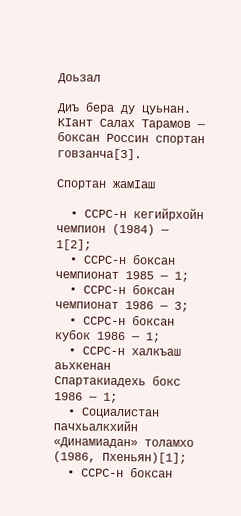Доьзал

Диъ бера ду цуьнан. КӀант Салах Тарамов — боксан Россин спортан говзанча[3].

Спортан жамӀаш

  • ССРС-н кегийрхойн чемпион (1984) — 1[2];
  • ССРС-н боксан чемпионат 1985 — 1;
  • ССРС-н боксан чемпионат 1986 — 3;
  • ССРС-н боксан кубок 1986 — 1;
  • ССРС-н халкъаш аьхкенан Спартакиадехь бокс 1986 — 1;
  • Социалистан пачхьалкхийн «Динамиадан» толамхо (1986, Пхеньян)[1];
  • ССРС-н боксан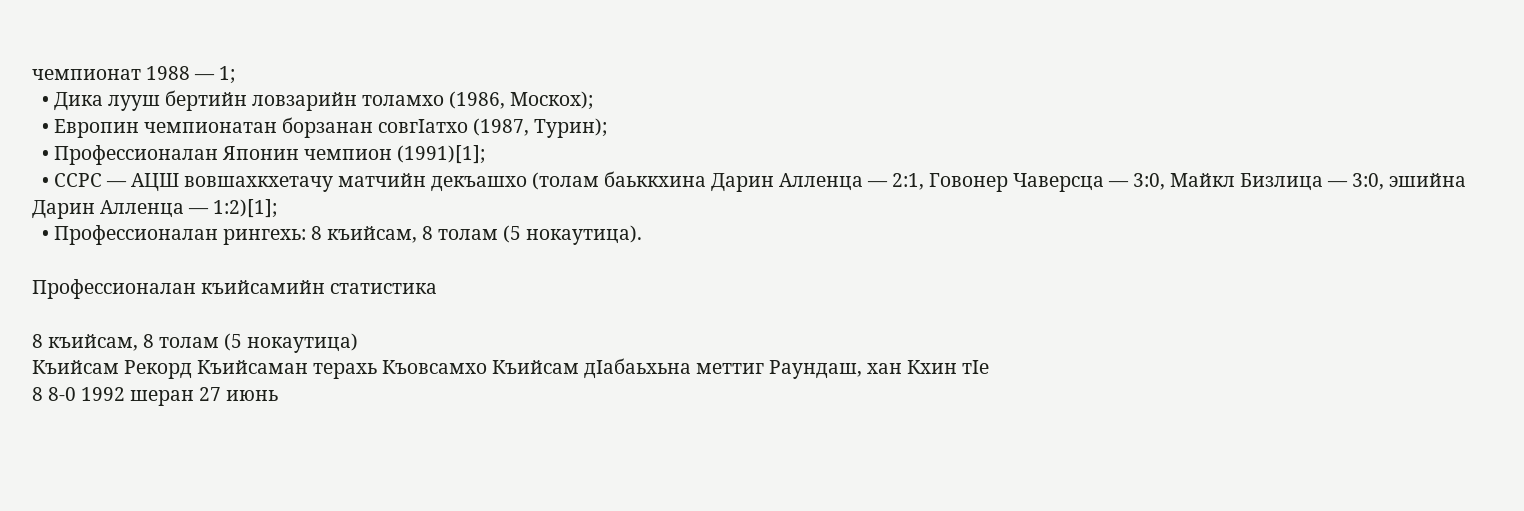чемпионат 1988 — 1;
  • Дика лууш бертийн ловзарийн толамхо (1986, Москох);
  • Европин чемпионатан борзанан совгӀатхо (1987, Турин);
  • Профессионалан Японин чемпион (1991)[1];
  • ССРС — АЦШ вовшахкхетачу матчийн декъашхо (толам баьккхина Дарин Алленца — 2:1, Говонер Чаверсца — 3:0, Майкл Бизлица — 3:0, эшийна Дарин Алленца — 1:2)[1];
  • Профессионалан рингехь: 8 къийсам, 8 толам (5 нокаутица).

Профессионалан къийсамийн статистика

8 къийсам, 8 толам (5 нокаутица)
Къийсам Рекорд Къийсаман терахь Къовсамхо Къийсам дӀабаьхьна меттиг Раундаш, хан Кхин тӀе
8 8-0 1992 шеран 27 июнь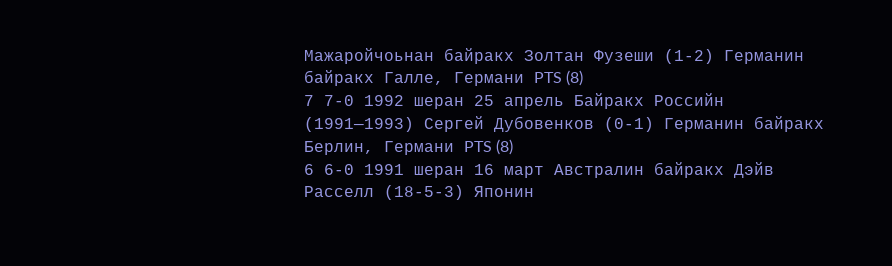Мажаройчоьнан байракх Золтан Фузеши (1-2) Германин байракх Галле, Германи PTS (8)
7 7-0 1992 шеран 25 апрель Байракх Российн (1991—1993) Сергей Дубовенков (0-1) Германин байракх Берлин, Германи PTS (8)
6 6-0 1991 шеран 16 март Австралин байракх Дэйв Расселл (18-5-3) Японин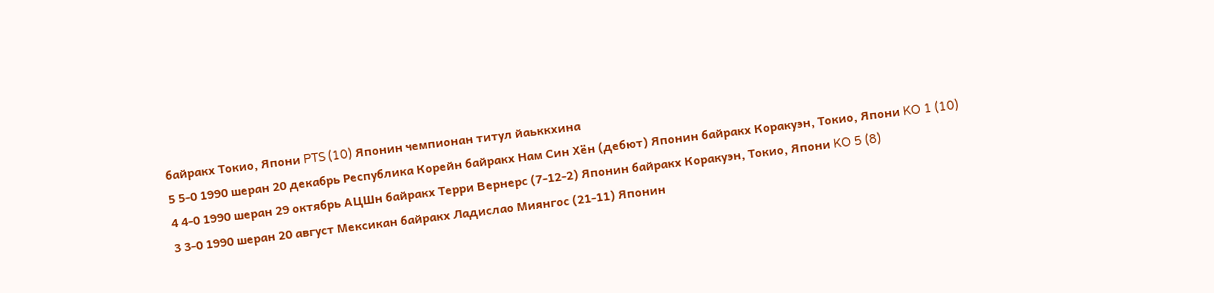байракх Токио, Япони PTS (10) Японин чемпионан титул йаьккхина
5 5-0 1990 шеран 20 декабрь Республика Корейн байракх Нам Син Хён (дебют) Японин байракх Коракуэн, Токио, Япони KO 1 (10)
4 4-0 1990 шеран 29 октябрь АЦШн байракх Терри Вернерс (7-12-2) Японин байракх Коракуэн, Токио, Япони KO 5 (8)
3 3-0 1990 шеран 20 август Мексикан байракх Ладислао Миянгос (21-11) Японин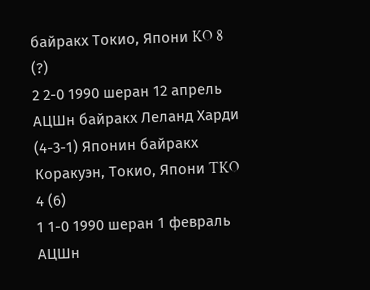байракх Токио, Япони KO 8 (?)
2 2-0 1990 шеран 12 апрель АЦШн байракх Леланд Харди (4-3-1) Японин байракх Коракуэн, Токио, Япони TKO 4 (6)
1 1-0 1990 шеран 1 февраль АЦШн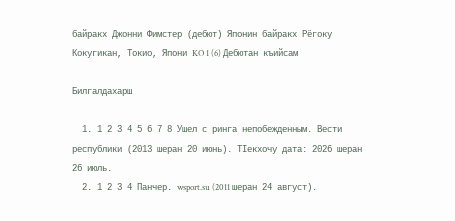байракх Джонни Фимстер (дебют) Японин байракх Рёгоку Кокугикан, Токио, Япони KO 1 (6) Дебютан къийсам

Билгалдахарш

  1. 1 2 3 4 5 6 7 8 Ушел с ринга непобежденным. Вести республики (2013 шеран 20 июнь). ТӀекхочу дата: 2026 шеран 26 июль.
  2. 1 2 3 4 Панчер. wsport.su (2011 шеран 24 август).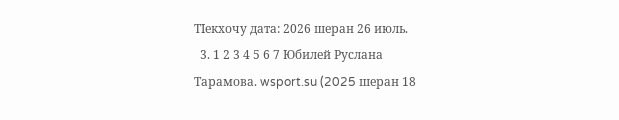ТӀекхочу дата: 2026 шеран 26 июль.
  3. 1 2 3 4 5 6 7 Юбилей Руслана Тарамова. wsport.su (2025 шеран 18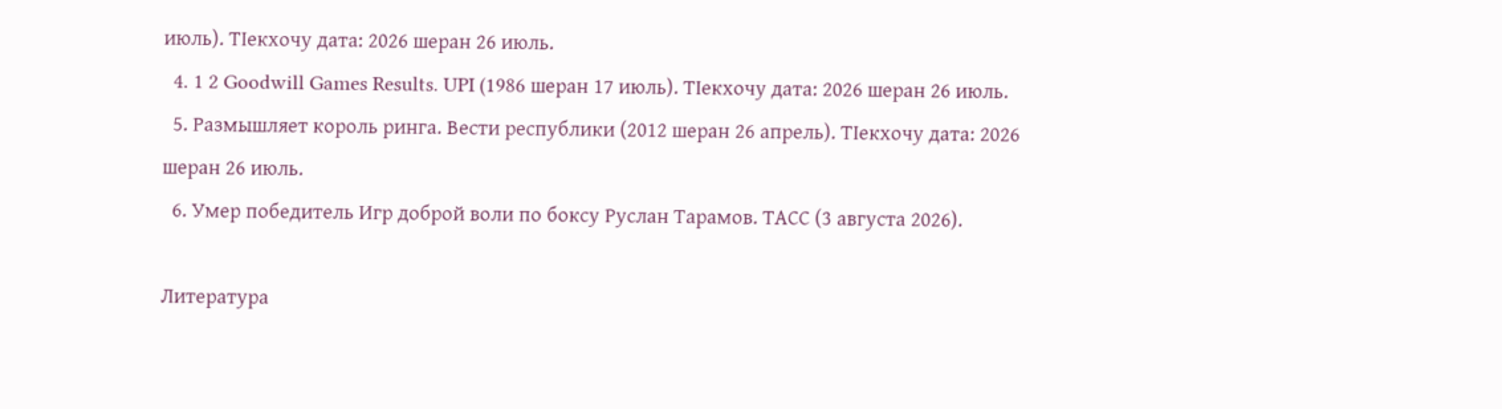июль). ТӀекхочу дата: 2026 шеран 26 июль.
  4. 1 2 Goodwill Games Results. UPI (1986 шеран 17 июль). ТӀекхочу дата: 2026 шеран 26 июль.
  5. Размышляет король ринга. Вести республики (2012 шеран 26 апрель). ТӀекхочу дата: 2026 шеран 26 июль.
  6. Умер победитель Игр доброй воли по боксу Руслан Тарамов. ТАСС (3 августа 2026).

Литература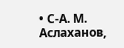• С-А. М. Аслаханов,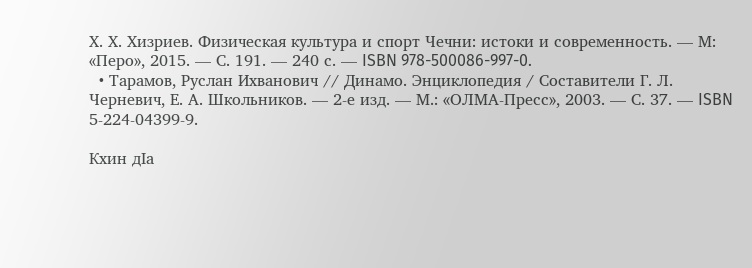Х. Х. Хизриев. Физическая культура и спорт Чечни: истоки и современность. — М: «Перо», 2015. — С. 191. — 240 с. — ISBN 978-500086-997-0.
  • Тарамов, Руслан Ихванович // Динамо. Энциклопедия / Составители Г. Л. Черневич, Е. А. Школьников. — 2-е изд. — М.: «ОЛМА-Пресс», 2003. — С. 37. — ISBN 5-224-04399-9.

Кхин дӀа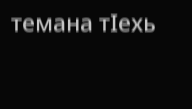темана тӀехь